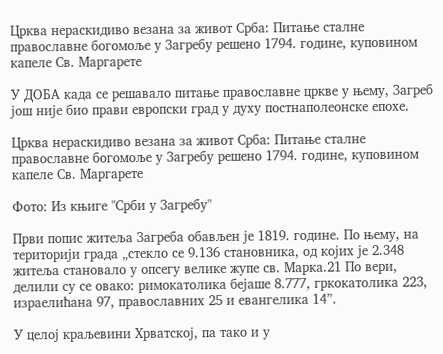Црква нераскидиво везана за живот Срба: Питање сталне православне богомоље у Загребу решено 1794. године, куповином капеле Св. Маргарете

У ДОБА када се решавало питање православне цркве у њему, Загреб још није био прави европски град у духу постнаполеонске епохе.

Црква нераскидиво везана за живот Срба: Питање сталне православне богомоље у Загребу решено 1794. године, куповином капеле Св. Маргарете

Фото: Из књиге "Срби у Загребу"

Први попис житеља Загреба обављен је 1819. године. По њему, на територији града „стекло се 9.136 становника, од којих је 2.348 житеља становало у опсегу велике жупе св. Марка.21 По вери, делили су се овако: римокатолика бејаше 8.777, гркокатолика 223, израелићана 97, православних 25 и евангелика 14”.

У целој краљевини Хрватској, па тако и у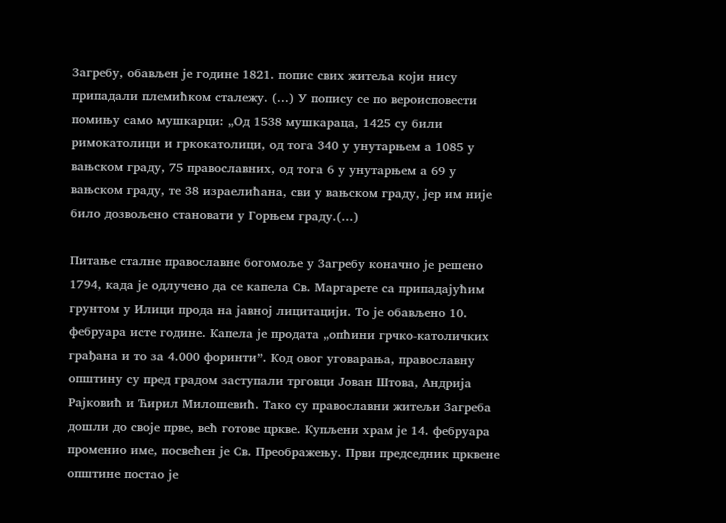Загребу, обављен је године 1821. попис свих житеља који нису припадали племићком сталежу. (...) У попису се по вероисповести помињу само мушкарци: „Од 1538 мушкараца, 1425 су били римокатолици и гркокатолици, од тога 340 у унутарњем а 1085 у вањском граду, 75 православних, од тога 6 у унутарњем а 69 у вањском граду, те 38 израелићана, сви у вањском граду, јер им није било дозвољено становати у Горњем граду.(...)

Питање сталне православне богомоље у Загребу коначно је решено 1794, када је одлучено да се капела Св. Маргарете са припадајућим грунтом у Илици прода на јавној лицитацији. То је обављено 10. фебруара исте године. Капела је продата „опћини грчко-католичких грађана и то за 4.000 форинти”. Код овог уговарања, православну општину су пред градом заступали трговци Јован Штова, Андрија Рајковић и Ћирил Милошевић. Тако су православни житељи Загреба дошли до своје прве, већ готове цркве. Купљени храм је 14. фебруара променио име, посвећен је Св. Преображењу. Први председник црквене општине постао је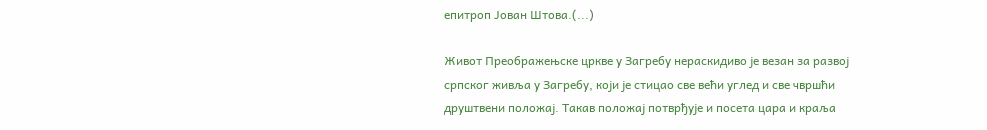епитроп Јован Штова.(...)

Живот Преображењске цркве у Загребу нераскидиво је везан за развој српског живља у Загребу, који је стицао све већи углед и све чвршћи друштвени положај. Такав положај потврђује и посета цара и краља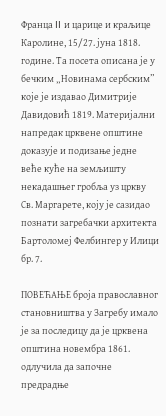Франца II и царице и краљице Каролине, 15/27. јуна 1818. године. Та посета описана је у бечким „Новинама сербским” које је издавао Димитрије Давидовић 1819. Материјални напредак црквене општине доказује и подизање једне веће куће на земљишту некадашњег гробља уз цркву Св. Маргарете, коју је сазидао познати загребачки архитекта Бартоломеј Фелбингер у Илици бр. 7.

ПОВЕЋАЊЕ броја православног становништва у Загребу имало је за последицу да је црквена општина новембра 1861. одлучила да започне предрадње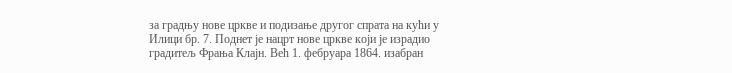за градњу нове цркве и подизање другог спрата на кући у Илици бр. 7. Поднет је нацрт нове цркве који је израдио градитељ Фрања Клајн. Већ 1. фебруара 1864. изабран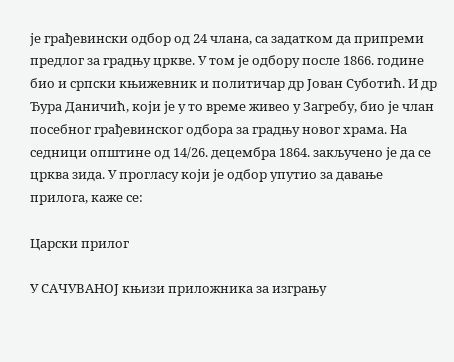је грађевински одбор од 24 члана, са задатком да припреми предлог за градњу цркве. У том је одбору после 1866. године био и српски књижевник и политичар др Јован Суботић. И др Ђура Даничић, који је у то време живео у Загребу, био је члан посебног грађевинског одбора за градњу новог храма. На седници општине од 14/26. децембра 1864. закључено је да се црква зида. У прогласу који је одбор упутио за давање прилога, каже се:

Царски прилог

У САЧУВАНОЈ књизи приложника за изгрању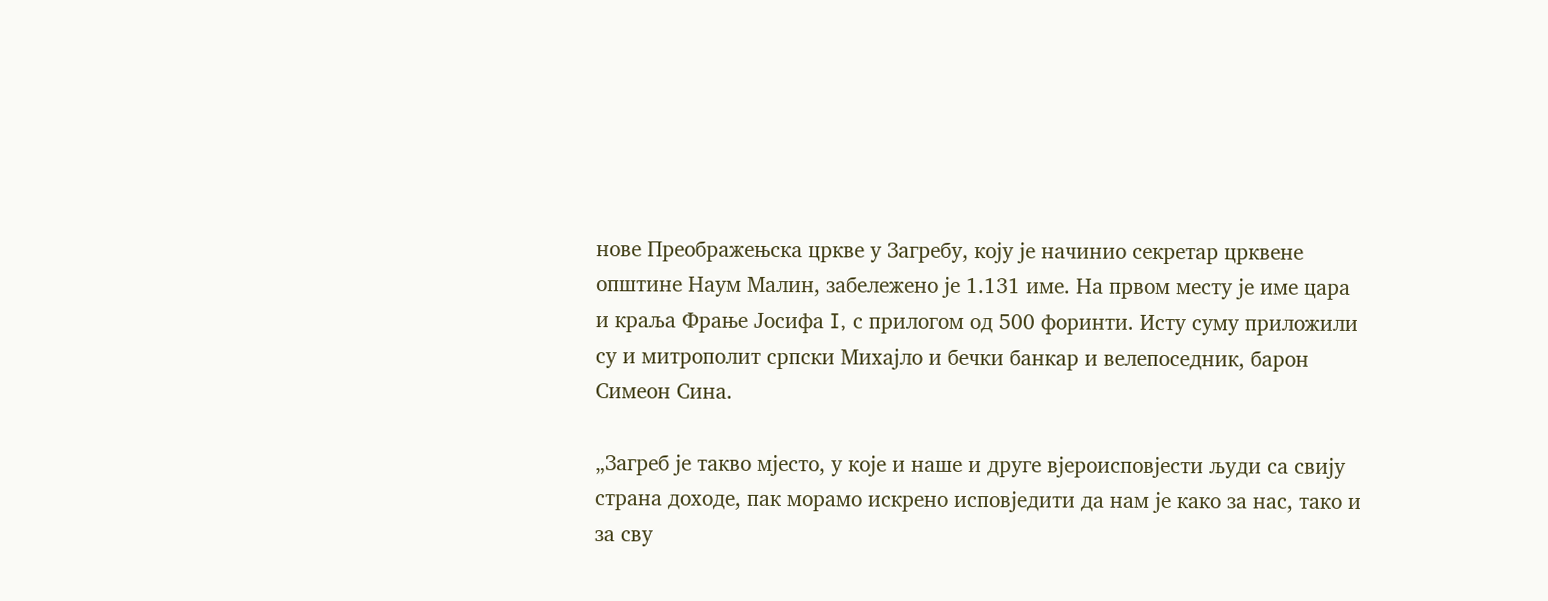нове Преображењска цркве у Загребу, коју је начинио секретар црквене општине Наум Малин, забележено је 1.131 име. На првом месту је име цара и краља Фрање Јосифа I, с прилогом од 500 форинти. Исту суму приложили су и митрополит српски Михајло и бечки банкар и велепоседник, барон Симеон Сина.

„Загреб је такво мјесто, у које и наше и друге вјероисповјести људи са свију страна доходе, пак морамо искрено исповједити да нам је како за нас, тако и за сву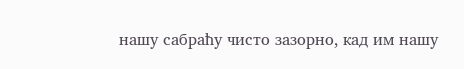нашу сабраћу чисто зазорно, кад им нашу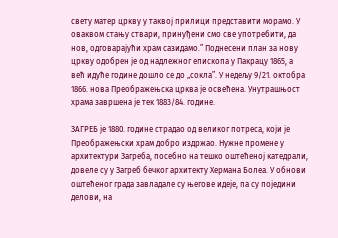свету матер цркву у таквој прилици представити морамо. У оваквом стању ствари, принуђени смо све употребити, да нов, одговарајући храм сазидамо.” Поднесени план за нову цркву одобрен је од надлежног епископа у Пакрацу 1865, а  већ идуће године дошло се до „сокла”. У недељу 9/21. октобра 1866. нова Преображењска црква је освећена. Унутрашњост храма завршена је тек 1883/84. године.

ЗАГРЕБ је 1880. године страдао од великог потреса, који је Преображењски храм добро издржао. Нужне промене у архитектури Загреба, посебно на тешко оштећеној катедрали, довеле су у Загреб бечког архитекту Хермана Болеа. У обнови оштећеног града завладале су његове идеје, па су поједини делови, на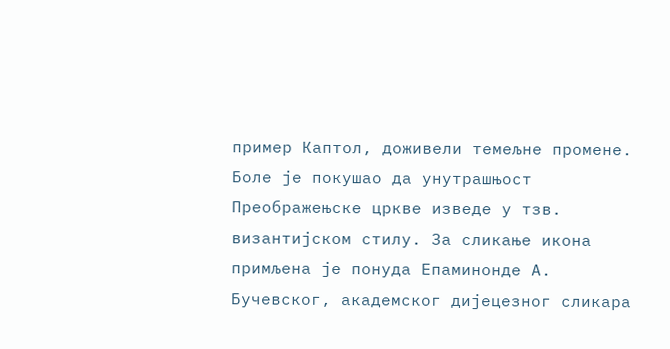пример Каптол, доживели темељне промене. Боле је покушао да унутрашњост Преображењске цркве изведе у тзв. византијском стилу. За сликање икона примљена је понуда Епаминонде А. Бучевског, академског дијецезног сликара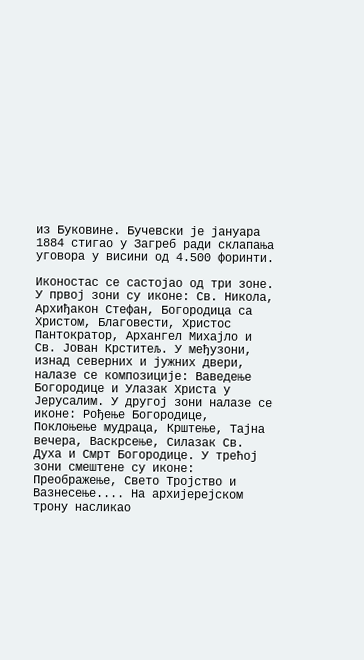из Буковине. Бучевски је јануара 1884 стигао у Загреб ради склапања уговора у висини од 4.500 форинти.

Иконостас се састојао од три зоне. У првој зони су иконе: Св. Никола, Архиђакон Стефан, Богородица са Христом, Благовести, Христос Пантократор, Архангел Михајло и Св. Јован Крститељ. У међузони, изнад северних и јужних двери, налазе се композиције: Ваведење Богородице и Улазак Христа у Јерусалим. У другој зони налазе се иконе: Рођење Богородице, Поклоњење мудраца, Крштење, Тајна вечера, Васкрсење, Силазак Св. Духа и Смрт Богородице. У трећој зони смештене су иконе: Преображење, Свето Тројство и Вазнесење.... На архијерејском трону насликао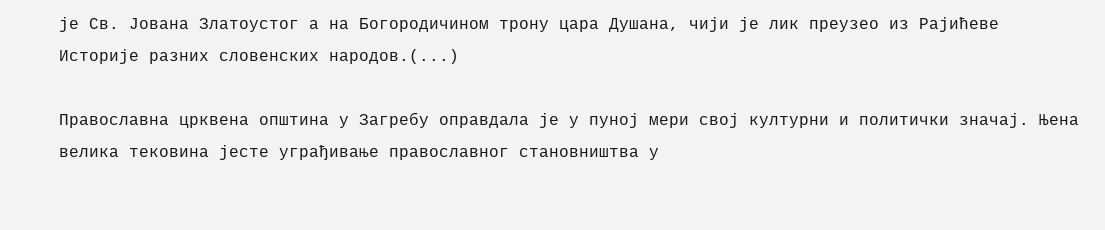је Св. Јована Златоустог а на Богородичином трону цара Душана, чији је лик преузео из Рајићеве Историје разних словенских народов.(...)

Православна црквена општина у Загребу оправдала је у пуној мери свој културни и политички значај. Њена велика тековина јесте уграђивање православног становништва у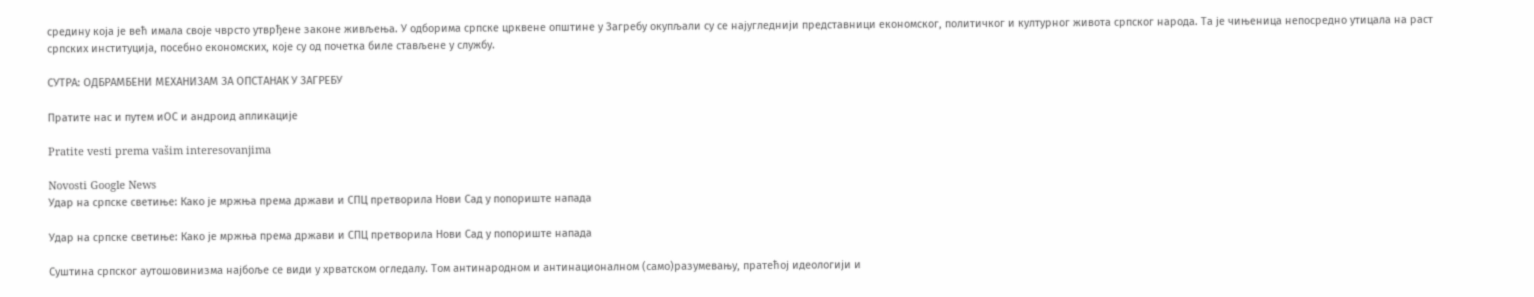средину која је већ имала своје чврсто утврђене законе живљења. У одборима српске црквене општине у Загребу окупљали су се најугледнији представници економског, политичког и културног живота српског народа. Та је чињеница непосредно утицала на раст српских институција, посебно економских, које су од почетка биле стављене у службу.

СУТРА: ОДБРАМБЕНИ МЕХАНИЗАМ ЗА ОПСТАНАК У ЗАГРЕБУ

Пратите нас и путем иОС и андроид апликације

Pratite vesti prema vašim interesovanjima

Novosti Google News
Удар на српске светиње: Како је мржња према држави и СПЦ претворила Нови Сад у попориште напада

Удар на српске светиње: Како је мржња према држави и СПЦ претворила Нови Сад у попориште напада

Суштина српског аутошовинизма најбоље се види у хрватском огледалу. Том антинародном и антинационалном (само)разумевању, пратећој идеологији и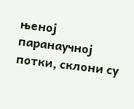њеној паранаучној потки, склони су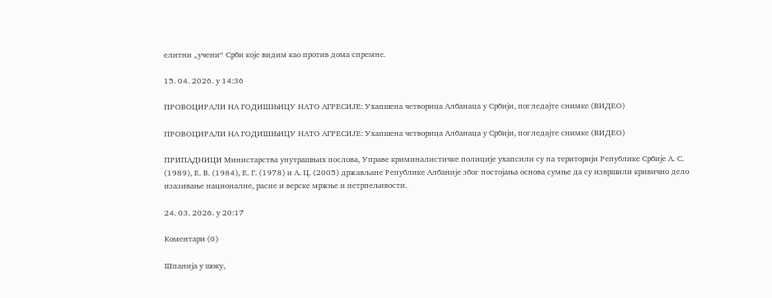елитни „учени“ Срби које видим као против дома спремне.

15. 04. 2026. у 14:36

ПРОВОЦИРАЛИ НА ГОДИШЊИЦУ НАТО АГРЕСИЈЕ: Ухапшена четворица Албанаца у Србији, погледајте снимке (ВИДЕО)

ПРОВОЦИРАЛИ НА ГОДИШЊИЦУ НАТО АГРЕСИЈЕ: Ухапшена четворица Албанаца у Србији, погледајте снимке (ВИДЕО)

ПРИПАДНИЦИ Министарства унутрашњих послова, Управе криминалистичке полиције ухапсили су на територији Републике Србије А. С. (1989), Е. В. (1984), Е. Г. (1978) и А. Ц. (2005) држављане Републике Албаније због постојања основа сумње да су извршили кривично дело изазивање националне, расне и верске мржње и нетрпељивости.

24. 03. 2026. у 20:17

Коментари (0)

Шпанија у шоку,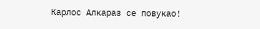Карлос Алкараз се повукао!